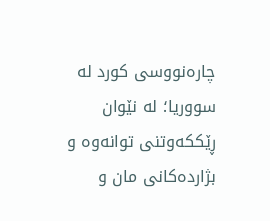چارەنووسی کورد لە سووریا؛ لە نێوان ڕێککەوتنی توانەوە و بژاردەکانی مان و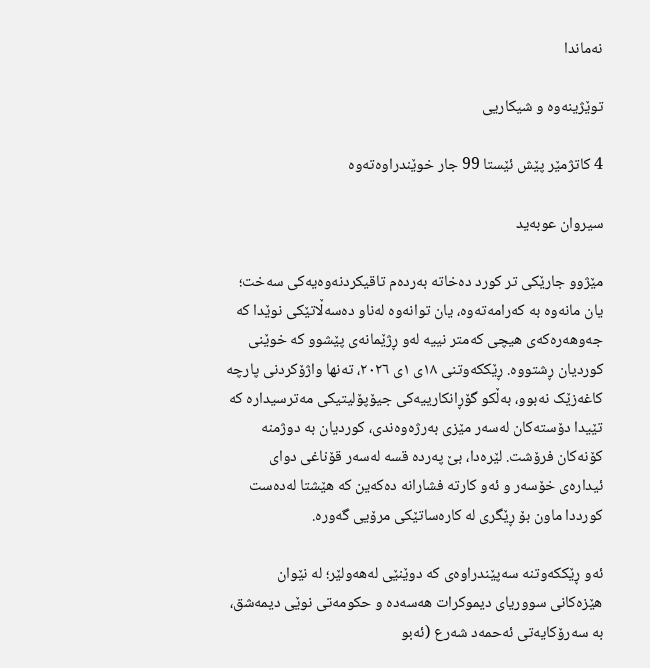نەماندا

توێژینەوە و شیکاریی

4 کاتژمێر پێش ئێستا‌ 99 جار خوێندراوه‌ته‌وه

سیروان عوبەید

مێژوو جارێکی تر کورد دەخاتە بەردەم تاقیکردنەوەیەکی سەخت؛ یان مانەوە بە کەرامەتەوە، یان توانەوە لەناو دەسەڵاتێکی نوێدا کە جەوهەرەکەی هیچی کەمتر نییە لەو ڕژێمانەی پێشوو کە خوێنی کوردیان ڕشتووە. ڕێککەوتنی ١٨ی ١ی ٢٠٢٦، تەنها واژۆکردنی پارچە کاغەزێک نەبوو، بەڵکو گۆڕانکارییەکی جیۆپۆلیتیکی مەترسیدارە کە تێیدا دۆستەکان لەسەر مێزی بەرژەوەندی، کوردیان بە دوژمنە کۆنەکان فرۆشت. لێرەدا، بێ پەردە قسە لەسەر قۆناغی دوای ئیدارەی خۆسەر و ئەو کارتە فشارانە دەکەین کە هێشتا لەدەست کورددا ماون بۆ ڕێگری لە کارەساتێکی مرۆیی گەورە.

ئەو ڕێککەوتنە سەپێندراوەی کە دوێنێی لەهەولێر؛ لە نێوان هێزەکانی سووریای دیموکرات هەسەدە و حکومەتی نوێی دیمەشق، بە سەرۆکایەتی ئەحمەد شەرع (ئەبو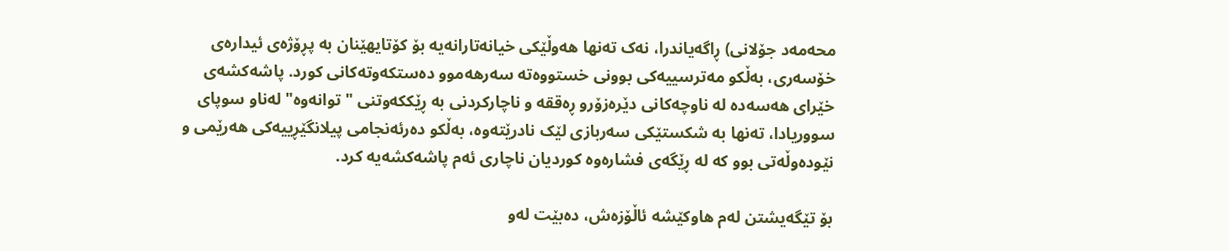محەمەد جۆلانی) ڕاگەیاندرا، نەک تەنها هەوڵێکی خیانەتارانەیە بۆ کۆتایهێنان بە پڕۆژەی ئیدارەی خۆسەری، بەڵکو مەترسییەکی بوونی خستووەتە سەرهەموو دەستکەوتەکانی کورد. پاشەکشەی خێرای هەسەدە لە ناوچەکانی دێرەزۆرو ڕەققە و ناچارکردنی بە ڕێککەوتنی "توانەوە" لەناو سوپای سووریادا، تەنها بە شکستێکی سەربازی لێک نادرێتەوە، بەڵکو دەرئەنجامی پیلانگێڕییەکی هەرێمی و نێودەوڵەتی بوو کە لە ڕێگەی فشارەوە کوردیان ناچاری ئەم پاشەکشەیە کرد.

بۆ تێگەیشتن لەم هاوکێشە ئاڵۆزەش، دەبێت لەو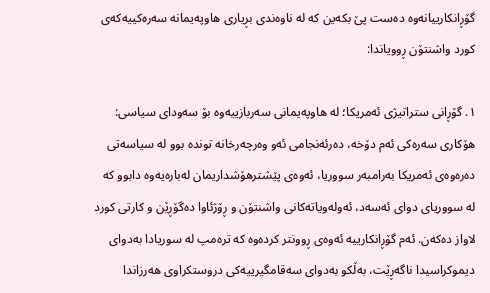گۆڕانکارییانەوە دەست پێ بکەین کە لە ناوەندی بڕیاری هاوپەیمانە سەرەکییەکەی کورد واشنتۆن ڕوویاندا:

١. گۆڕانی ستراتیژی ئەمریکا؛ لە هاوپەیمانی سەربازییەوە بۆ سەودای سیاسی: هۆکاری سەرەکی ئەم دۆخە، دەرئەنجامی ئەو وەرچەرخانە توندە بوو لە سیاسەتی دەرەوەی ئەمریکا بەرامبەر سووریا، ئەوەی پێشترهۆشداریمان لەبارەیەوە دابوو کە لە سووریای دوای ئەسەد، ئەولەویاتەکانی واشنتۆن و ڕۆژئاوا دەگۆڕێن و کارتی کورد لاواز دەکەن. ئەم گۆڕانکارییە ئەوەی ڕوونتر کردەوە کە ترەمپ لە سوریادا بەدوای دیموکراسیدا ناگەڕێت، بەڵکو بەدوای سەقامگیرییەکی دروستکراوی هەرزاندا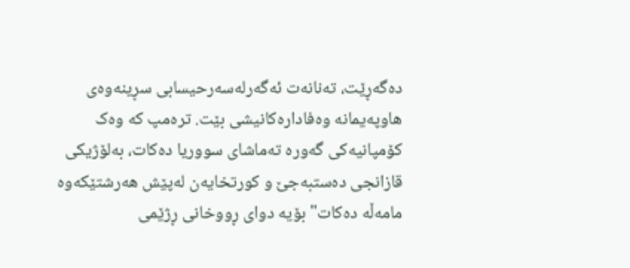دەگەڕێت، تەنانەت ئەگەرلەسەرحیسابی سڕینەوەی هاوپەیمانە وەفادارەکانیشی بێت. ترەمپ کە وەک کۆمپانیەکی گەورە تەماشای سووریا دەکات، بەلۆژیکی قازانجی دەستبەجێ و کورتخایەن لەپێش هەرشتێکەوە مامەڵە دەکات" بۆیە دوای ڕووخانی ڕژێمی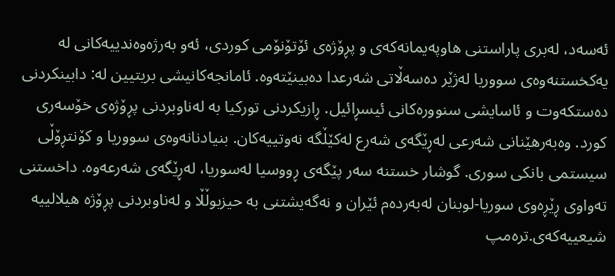ئەسەد، لەبری پاراستنی هاوپەیمانەکەی و پڕۆژەی ئۆتۆنۆمی کوردی، ئەو بەرژەوەندییەکانی لە یەکخستنەوەی سووریا لەژێر دەسەڵاتی شەرعدا دەبینێتەوە. ئامانجەکانیشی بریتیین لە: دابینکردنی دەستکەوت و ئاسایشی سنوورەکانی ئیسڕائیل. ڕازیکردنی تورکیا بە لەناوبردنی پڕۆژەی خۆسەری کورد. وەبەرهێنانی شەرعی لەڕێگەی شەرع لەکێڵگە نەوتییەکان. بنیادنانەوەی سووریا و کۆنتڕۆڵی سیستمی بانکی سوری. گوشار خستنە سەر پێگەی ڕووسیا لەسوریا، لەڕێگەی شەرعەوە. داخستنی تەواوی ڕێڕەوی سوریا-لوبنان لەبەردەم ئێران و نەگەیشتنی بە حیزبوڵڵا و لەناوبردنی پڕۆژە هیلالییه شیعییەکەی.ترەمپ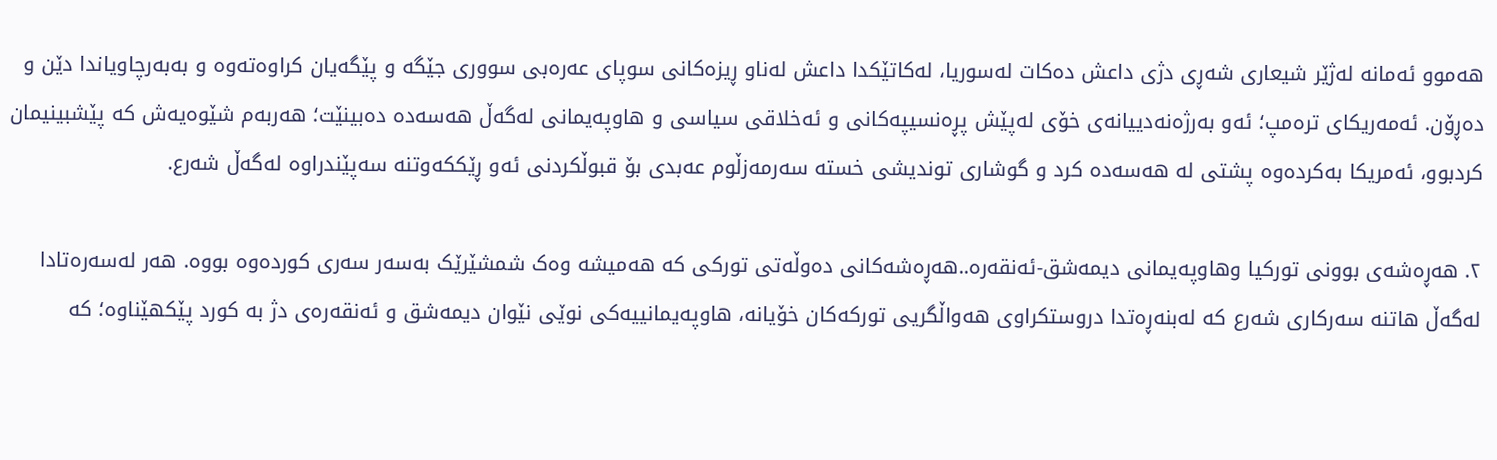هەموو ئەمانە لەژێر شیعاری شەڕی دژی داعش دەکات لەسوریا، لەکاتێکدا داعش لەناو ڕیزەکانی سوپای عەرەبی سووری جێگە و پێگەیان کراوەتەوە و بەبەرچاویاندا دێن و دەڕۆن. ئەمەریکای ترەمپ؛ ئەو بەرژەنەدییانەی خۆی لەپێش پڕەنسیپەکانی و ئەخلاقی سیاسی و هاوپەیمانی لەگەڵ هەسەدە دەبینێت؛ هەربەم شێوەیەش کە پێشبینیمان کردبوو، ئەمریکا بەکردەوە پشتی لە هەسەدە کرد و گوشاری توندیشی خستە سەرمەزڵوم عەبدی بۆ قبوڵکردنی ئەو ڕێککەوتنە سەپێندراوە لەگەڵ شەرع.

٢. هەڕەشەی بوونی تورکیا وهاوپەیمانی دیمەشق-ئەنقەرە..هەڕەشەکانی دەوڵەتی تورکی کە هەمیشە وەک شمشێرێک بەسەر سەری کوردەوە بووە. هەر لەسەرەتادا لەگەڵ هاتنە سەرکاری شەرع کە لەبنەڕەتدا دروستکراوی هەواڵگریی تورکەکان خۆیانە، هاوپەیمانییەکی نوێی نێوان دیمەشق و ئەنقەرەی دژ بە کورد پێکهێناوە؛ کە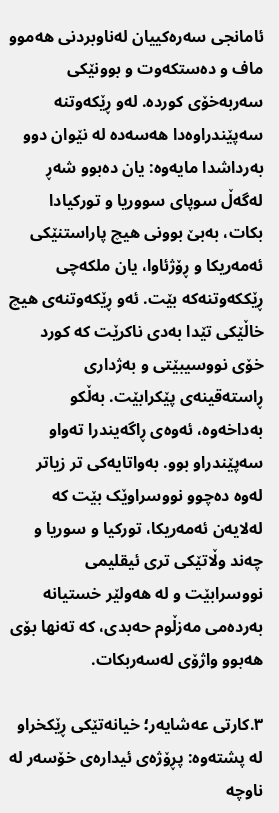ئامانجی سەرەکییان لەناوبردنی هەموو ماف و دەستکەوت و بوونێکی سەربەخۆی کوردە. لەو ڕێکەوتنە سەپێندراوەدا هەسەدە لە نێوان دوو بەرداشدا مایەوە: یان دەبوو شەڕ لەگەڵ سوپای سووریا و تورکیادا بکات، بەبێ بوونی هیچ پاراستنێکی ئەمەریکا و ڕۆژئاوا، یان ملکەچی ڕێککەوتنەکە بێت. ئەو ڕێکەوتنەی هیچ خاڵێکی تێدا بەدی ناکرێت کە کورد خۆی نووسیبێتی و بەژداری ڕاستەقینەی پێکرابێت. بەڵکو بەداخەوە، ئەوەی ڕاگەیندرا تەواو سەپێندراو بوو. بەواتایەکی تر زیاتر لەوە دەچوو نووسراوێک بێت کە لەلایەن ئەمەریکا، تورکیا و سوریا و چەند وڵاتێکی تری ئیقلیمی نووسرابێت و لە هەولێر خستیانە بەردەمی مەزڵوم حەبدی، کە تەنها بۆی هەبوو واژۆی لەسەربکات.

٣.کارتی عەشایەر؛ خیانەتێکی ڕێکخراو لە پشتەوە: پڕۆژەی ئیدارەی خۆسەر لە ناوچە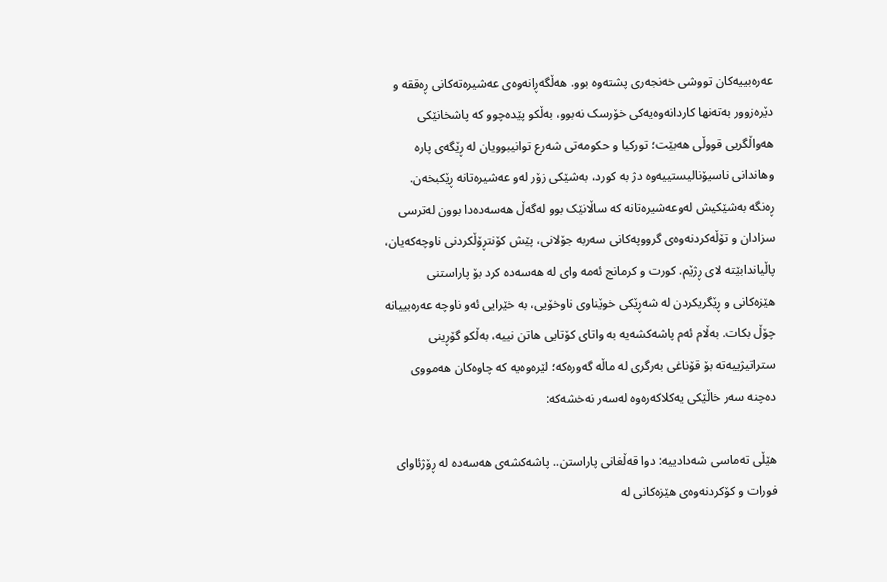عەرەبییەکان تووشی خەنجەری پشتەوە بوو. هەڵگەڕانەوەی عەشیرەتەکانی ڕەققە و دێرەزوور بەتەنها کاردانەوەیەکی خۆرسک نەبوو، بەڵکو پێدەچوو کە پاشخانێکی هەواڵگریی قووڵی هەبێت؛ تورکیا و حکومەتی شەرع توانیبوویان لە ڕێگەی پارە وهاندانی ناسیۆنالیستییەوە دژ بە کورد، بەشێکی زۆر لەو عەشیرەتانە ڕێکبخەن. ڕەنگە بەشێکیش لەوعەشیرەتانە کە ساڵانێک بوو لەگەڵ هەسەدەدا بوون لەترسی سزادان و تۆڵەکردنەوەی گرووپەکانی سەربە جۆلانی، پێش کۆنتڕۆڵکردنی ناوچەکەیان، پاڵیاندابێتە لای ڕژێم. کورت و کرمانج ئەمە وای لە هەسەدە کرد بۆ پاراستنی هێزەکانی و ڕێگریکردن لە شەڕێکی خوێناوی ناوخۆیی، بە خێرایی ئەو ناوچە عەرەبییانە چۆڵ بکات. بەڵام ئەم پاشەکشەیە بە واتای کۆتایی هاتن نییە، بەڵکو گۆڕینی ستراتیژییەتە بۆ قۆناغی بەرگری لە ماڵە گەورەکە؛ لێرەوەیە کە چاوەکان هەمووی دەچنە سەر خاڵێکی یەکلاکەرەوە لەسەر نەخشەکە:

هێڵی تەماسی شەدادییە: دوا قەڵغانی پاراستن.. پاشەکشەی هەسەدە لە ڕۆژئاوای فورات و کۆکردنەوەی هێزەکانی لە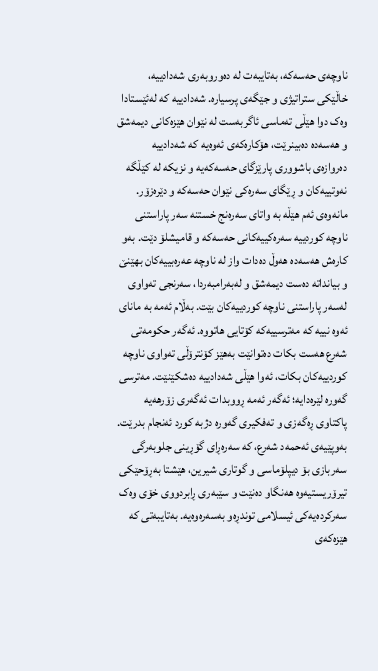ناوچەی حەسەکە، بەتایبەت لە دەوروبەری شەدادییە، خاڵێکی ستراتیژی و جێگەی پرسیارە. شەدادییە کە لەئێستادا وەک دوا هێڵی تەماسی ئاگربەست لە نێوان هێزەکانی دیمەشق و هەسەدە دەبینرێت، هۆکارەکەی ئەوەیە کە شەدادییە دەروازەی باشووری پارێزگای حەسەکەیە و نزیکە لە کێڵگە نەوتییەکان و ڕێگای سەرەکی نێوان حەسەکە و دێرەزۆر. مانەوەی ئەم هێڵە بە واتای سەرەنج خستنە سەر پاراستنی ناوچە کوردییە سەرەکییەکانی حەسەکە و قامیشلۆ دێت. بەو کارەش هەسەدە هەوڵ دەدات واز لە ناوچە عەرەبییەکان بهێنێ و بیانداتە دەست دیمەشق و لەبەرامبەردا، سەرنجی تەواوی لەسەر پاراستنی ناوچە کوردییەکان بێت. بەڵام ئەمە بە مانای ئەوە نییە کە مەترسییەکە کۆتایی هاتووە. ئەگەر حکومەتی شەرع هەست بکات دەتوانێت بەهێز کۆنترۆڵی تەواوی ناوچە کوردییەکان بکات، ئەوا هێڵی شەدادییە دەشکێنێت. مەترسی گەورە لێرەدایە؛ ئەگەر ئەمە ڕووبدات ئەگەری زۆرهەیە پاکتاوی ڕەگەزی و تەفکیری گەورە دژبە کورد ئەنجام بدرێت. بەوپێیەی ئەحمەد شەرع، کە سەرەڕای گۆڕینی جلوبەرگی سەربازی بۆ دیپلۆماسی و گوتاری شیرین، هێشتا بەڕۆحێکی تیرۆریستیەوە هەنگاو دەنێت و سێبەری ڕابردووی خۆی وەک سەرکردەیەکی ئیسلامی توندڕەو بەسەرەوەیە. بەتایبەتی کە هێزەکەی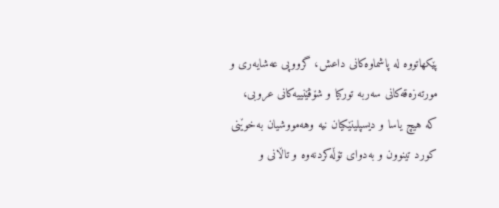پێکهاتووە لە پاشماوەکانی داعش، گرووپی عەشایەری و مورتەزەقەکانی سەربە تورکیا و شۆڤێنییەکانی عروبی، کە هیچ یاسا و دیسپلینێکیان نیە وهەمووشیان بەخوێنی کورد تینوون و بەدوای تۆڵەکردنەوە و تاڵانی و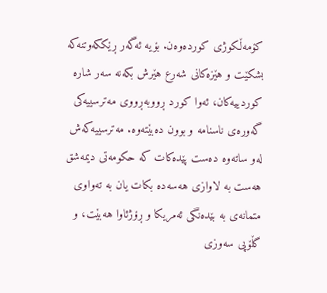کۆمەڵکوژی کوردەوەن. بۆیە ئەگەر ڕێککەوتنەکە بشکێت و هێزەکانی شەرع هێرش بکەنە سەر شارە کوردییەکان، ئەوا کورد ڕووبەڕووی مەترسییەکی گەورەی ناسنامە و بوون دەبێتەوە. مەترسییەکەش لەو ساتەوە دەست پێدەکات کە حکومەتی دیمەشق هەست بە لاوازی هەسەدە بکات یان بە تەواوی متمانەی بە بێدەنگی ئەمریکا و ڕۆژئاوا هەبێت، و گڵۆپی سەوزی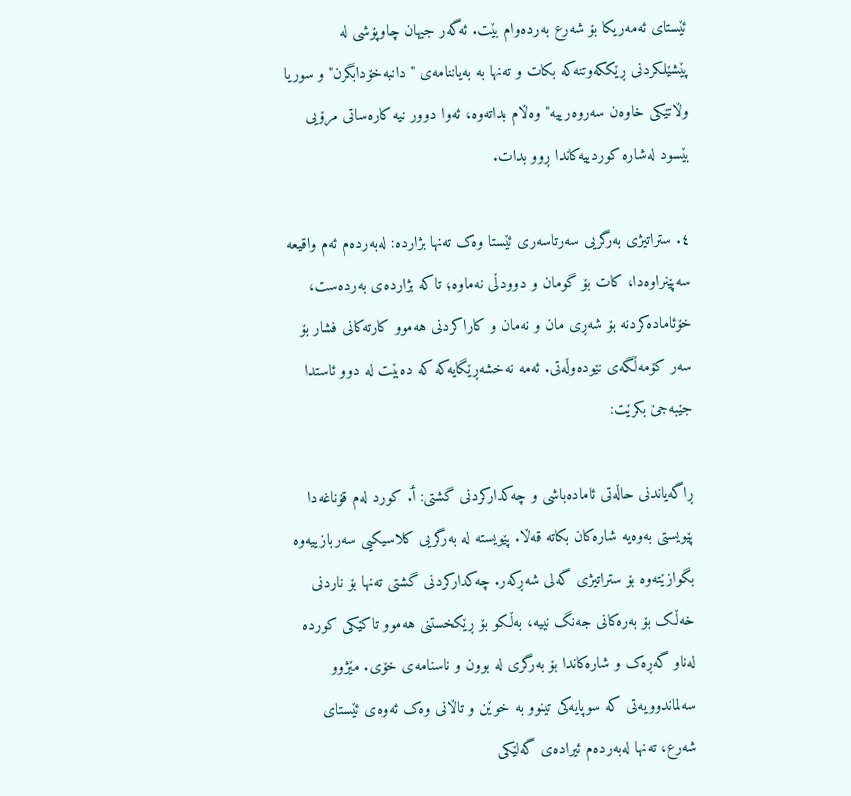ئێستای ئەمەریکا بۆ شەرع بەردەوام بێت. ئەگەر جیهان چاوپۆشی لە پێشێلکردنی ڕێککەوتنەکە بکات و تەنها بە بەیاننامەی " دانبەخۆدابگرن"و سوریا وڵاتێکی خاوەن سەروەرییە" وەڵام بداتەوە، ئەوا دوور نیە کارەساتی مرۆیی بێسود لەشارە کوردییەکاندا ڕوو بدات.

٤. ستراتیژی بەرگریی سەرتاسەری ئێستا وەک تەنها بژاردە: لەبەردەم ئەم واقیعە سەپێنراوەدا، کات بۆ گومان و دوودڵی نەماوە؛ تاکە بژاردەی بەردەست، خۆئامادەکردنە بۆ شەڕی مان و نەمان و کاراکردنی هەموو کارتەکانی فشار بۆ سەر کۆمەڵگەی نێودەوڵەتی. ئەمە نەخشەڕێگایەکە کە دەبێت لە دوو ئاستدا جێبەجێ بکرێت:

ڕاگەیاندنی حاڵەتی ئامادەباشی و چەکدارکردنی گشتی: ٲ. کورد لەم قۆناغەدا پێویستی بەوەیە شارەکان بکاتە قەڵا. پێویستە لە بەرگریی کلاسیکیی سەربازییەوە بگوازێتەوە بۆ ستراتیژی گەلی شەڕکەر. چەکدارکردنی گشتی تەنها بۆ ناردنی خەڵک بۆ بەرەکانی جەنگ نییە، بەڵکو بۆ ڕێکخستنی هەموو تاکێکی کوردە لەناو گەڕەک و شارەکاندا بۆ بەرگری لە بوون و ناسنامەی خۆی. مێژوو سەلماندوویەتی کە سوپایەکی تینوو بە خوێن و تاڵانی وەک ئەوەی ئێستای شەرع، تەنها لەبەردەم ئیرادەی گەلێکی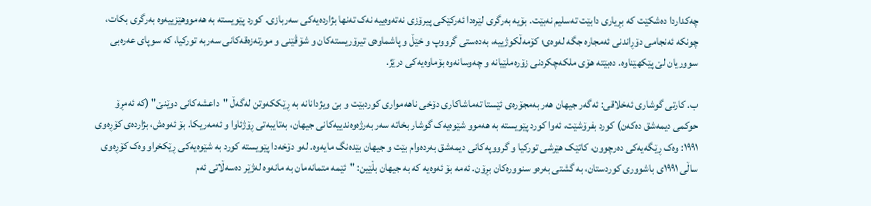چەکداردا دەشکێت کە بڕیاری دابێت تەسلیم نەبێت. بۆیە بەرگری لێرەدا ئەرکێکی پیرۆزی نەتەوەییە نەک تەنها بژاردەیەکی سەربازی. کورد پێویستە بە هەمووهێزییەوە بەرگری بکات، چونکە ئەنجامی دۆڕاندنی ئەمجارە جگە لەوەی؛ کۆمەڵکوژییە، بەدەستی گرووپ و خێڵ و پاشماوەی تیرۆریستەکان و شۆڤێنی و مورتەزەقەکانی سەربە تورکیا، کە سوپای عەرەبی سووریان لێ پێکهێناوە. دەبێتە هۆی ملکەچکردنی زۆرەملێیانە و چەوسانەوە بۆماوەیەکی درێژ.

ب. کارتی گوشاری ئەخلاقی: ئەگەر جیهان هەر بەمجۆرەی ئێستا تەماشاکاری دۆخی ناهەمواری کوردبێت و بێ ویژدانانە بە ڕێککەوتن لەگەڵ "داعشەکانی دوێنێ" (کە ئەمڕۆ حوکمی دیمەشق دەکەن) کورد بفرۆشێت، ئەوا کورد پێویستە بە هەموو شێوەیەک گوشار بخاتە سەر بەرژەوەندییەکانی جیهان، بەتایبەتی ڕۆژئاوا و ئەمەریکا. بۆ ئەوەش، بژاردەی کۆڕەوی ١٩٩١: وەک ڕێگەیەکی دەرچوون، کاتێک هێرشی تورکیا و گرووپەکانی دیمەشق بەردەوام بێت و جیهان بێدەنگ مایەوە. لەو دۆخەدا پێویستە کورد بە شێوەیەکی ڕێکخراو وەک کۆڕەوی ساڵی ١٩٩١ی باشووری کوردستان، بە گشتی بەرەو سنوورەکان بڕۆن. ئەمە بۆ ئەوەیە کە بە جیهان بڵێین: "ئێمە متمانەمان بە مانەوە لەژێر دەسەڵاتی ئەم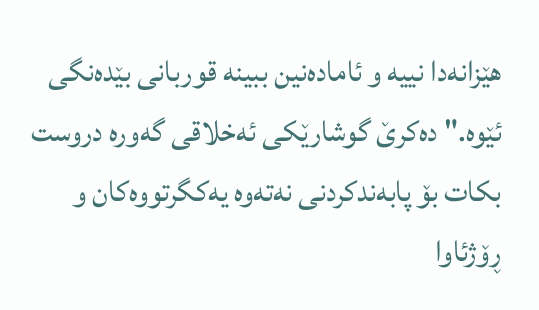هێزانەدا نییە و ئامادەنین ببینە قوربانی بێدەنگی ئێوە." دەکرێ گوشارێکی ئەخلاقی گەورە دروست بکات بۆ پابەندکردنی نەتەوە یەکگرتووەکان و ڕۆژئاوا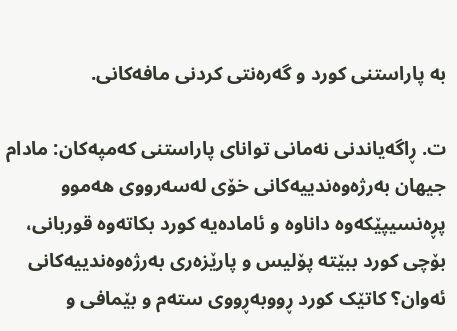بە پاراستنی کورد و گەرەنتی کردنی مافەکانی.

ت. ڕاگەیاندنی نەمانی توانای پاراستنی کەمپەکان: مادام جیهان بەرژەوەندییەکانی خۆی لەسەرووی هەموو پڕەنسیپێکەوە داناوە و ئامادەیە کورد بکاتەوە قوربانی، بۆچی کورد ببێتە پۆلیس و پارێزەری بەرژەوەندییەکانی ئەوان؟ کاتێک کورد ڕووبەڕووی ستەم و بێمافی و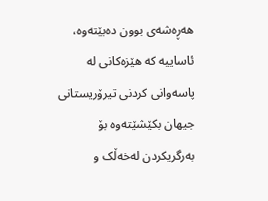هەڕەشەی بوون دەبێتەوە، ئاساییە کە هێزەکانی لە پاسەوانی کردنی تیرۆریستانی جیهان بکێشێتەوە بۆ بەرگریکردن لەخەڵک و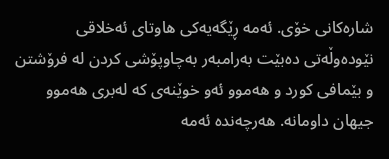شارەکانی خۆی. ئەمە ڕێگەیەکی هاوتای ئەخلاقی نێودەوڵەتی دەبێت بەرامبەر بەچاوپۆشی کردن لە فرۆشتن و بێمافی کورد و هەموو ئەو خوێنەی کە لەبری هەموو جیهان داومانە. هەرچەندە ئەمە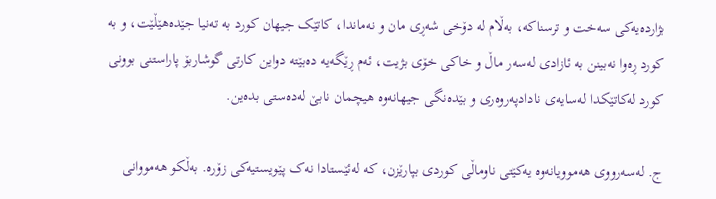بژاردەیەکی سەخت و ترسناکە، بەڵام لە دۆخی شەڕی مان و نەماندا، کاتێک جیهان کورد بە تەنیا جێدەهێڵێت، و بە کورد ڕەوا نەبینن بە ئازادی لەسەر ماڵ و خاکی خۆی بژیت، ئەم ڕێگەیە دەبێتە دواین کارتی گوشاربۆ پاراستنی بوونی کورد لەکاتێکدا لەسایەی نادادپەروەری و بێدەنگی جیهانەوە هیچمان نابێ لەدەستی بدەین.

ج. لەسەرووی هەموویانەوە یەکێتی ناوماڵی کوردی بپارێزن، کە لەئێستادا نەک پێویستیەکی زۆرە. بەڵکو هەمووانی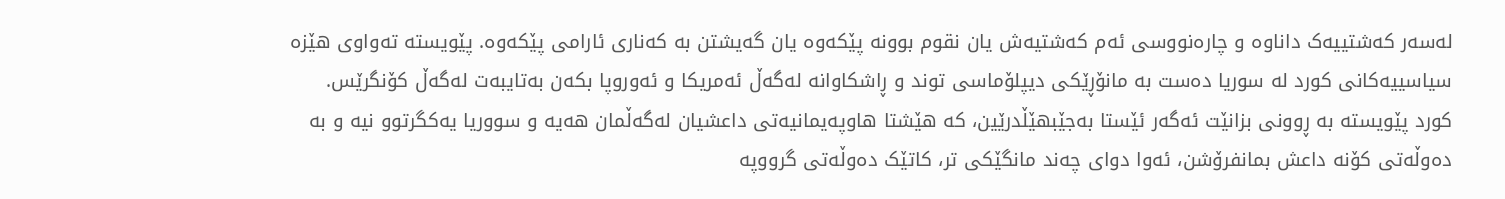لەسەر کەشتییەک داناوە و چارەنووسی ئەم کەشتیەش یان نقوم بوونە پێکەوە یان گەیشتن بە کەناری ئارامی پێکەوە. پێویستە تەواوی هێزە سیاسییەکانی کورد لە سوریا دەست بە مانۆڕێکی دیپلۆماسی توند و ڕاشکاوانە لەگەڵ ئەمریکا و ئەوروپا بکەن بەتایبەت لەگەڵ کۆنگرێس. کورد پێویستە بە ڕوونی بزانێت ئەگەر ئێستا بەجێبهێڵدرێین، کە هێشتا هاوپەیمانیەتی داعشیان لەگەڵمان هەیە و سووریا یەکگرتوو نیە و بە دەوڵەتی کۆنە داعش بمانفرۆشن، ئەوا دوای چەند مانگێکی تر، کاتێک دەوڵەتی گرووپە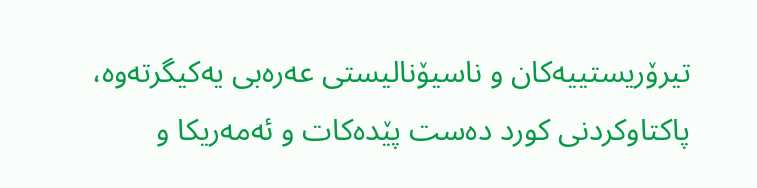تیرۆریستییەکان و ناسیۆنالیستی عەرەبی یەکیگرتەوە، پاکتاوکردنی کورد دەست پێدەکات و ئەمەریکا و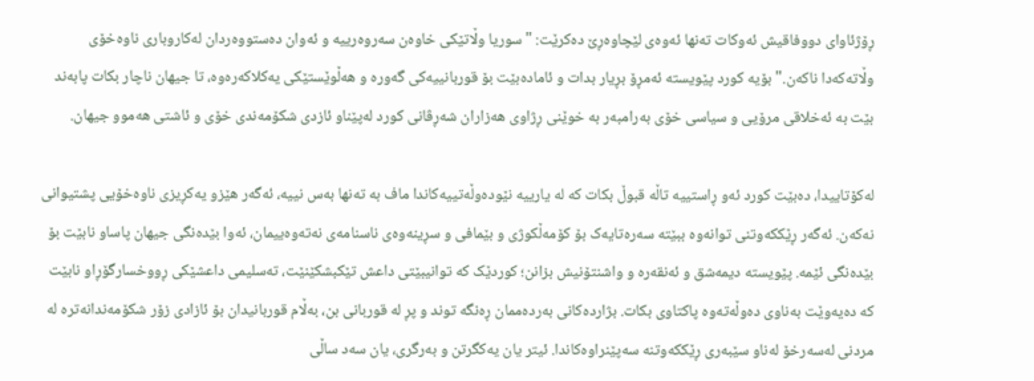ڕۆژئاوای دووفاقیش ئەوکات تەنها ئەوەی لێچاوەڕێ دەکرێت: "سوریا وڵاتێکی خاوەن سەروەرییە و ئەوان دەستووەردان لەکاروباری ناوەخۆی وڵاتەکەدا ناکەن." بۆیە کورد پێویستە ئەمڕۆ بڕیار بدات و ئامادەبێت بۆ قوربانییەکی گەورە و هەڵوێستێکی یەکلاکەرەوە، تا جیهان ناچار بکات پابەند بێت بە ئەخلاقی مرۆیی و سیاسی خۆی بەرامبەر بە خوێنی ڕژاوی هەزاران شەڕڤانی کورد لەپێناو ئازدی شکۆمەندی خۆی و ئاشتی هەموو جیهان.

لەکۆتاییدا، دەبێت کورد ئەو ڕاستییە تاڵە قبوڵ بکات کە لە یارییە نێودەوڵەتییەکاندا ماف بە تەنها بەس نییە، ئەگەر هێزو یەکڕیزی ناوەخۆیی پشتیوانی نەکەن. ئەگەر ڕێککەوتنی توانەوە ببێتە سەرەتایەک بۆ کۆمەڵکوژی و بێمافی و سڕینەوەی ناسنامەی نەتەوەییمان، ئەوا بێدەنگی جیهان پاساو نابێت بۆ بێدەنگی ئێمە. پێویستە دیمەشق و ئەنقەرە و واشنتۆنیش بزانن؛ کوردێک کە توانیبێتی داعش تێکبشکێنێت، تەسلیمی داعشێکی ڕووخسارگۆڕاو نابێت کە دەیەوێت بەناوی دەوڵەتەوە پاکتاوی بکات. بژاردەکانی بەردەممان ڕەنگە توند و پڕ لە قوربانی بن، بەڵام قوربانیدان بۆ ئازادی زۆر شکۆمەندانەترە لە مردنی لەسەرخۆ لەناو سێبەری ڕێککەوتنە سەپێنراوەکاندا. ئیتر یان یەکگرتن و بەرگری، یان سەد ساڵی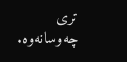تری چەوسانەوە.